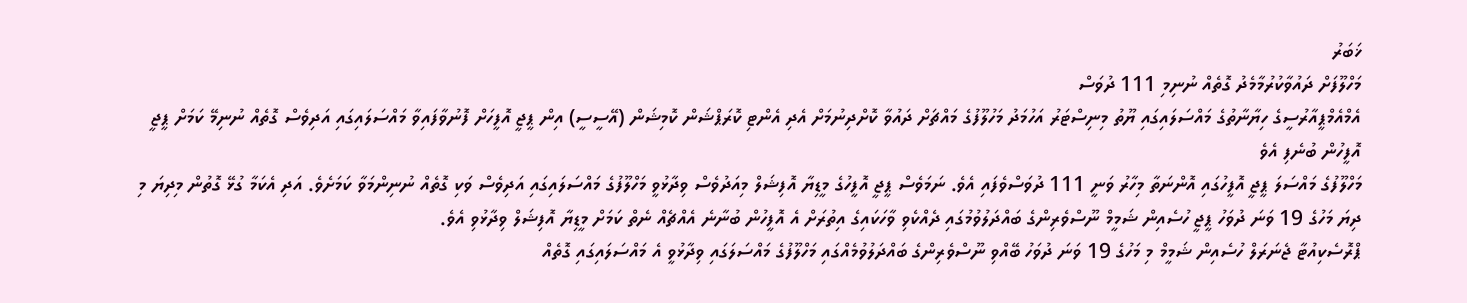ޚަބަރު
މަހްލޫފަށް ދައުވާކުރުމާމެދު ގޮތެއް ނުނިމި 111 ދުވަސް
އެމްއެމްޕީއާރުސީގެ ހިޔާނާތުގެ މައްސަލައިގައި ޔޫތު މިނިސްޓަރު އަހުމަދު މަހުލޫފުގެ މައްޗަށް ދައުވާ ކޮށްދިނުމަށް އެދި އެންޓި ކޮރަޕްޝަން ކޮމިޝަން (އޭސީސީ) އިން ޕީޖީ އޮފީހަށް ފޮނުވާފައިވާ މައްސަލައިގައި އަދިވެސް ގޮތެއް ނުނިމޭ ކަމަށް ޕީޖީ އޮފީހުން ބުނެފި އެވެ
މަހްލޫފުގެ މައްސަލަ ޕީޖީ އޮފީހުގައި އޮންނަތާ މިހާރު ވަނީ 111 ދުވަސްވެފައި އެވެ. ނަމަވެސް ޕީޖީ އޮފީހުގެ މީޑިޔާ އޮފިޝަލް މިއަދުވެސް ވިދާޅުވީ މަހްލޫފުގެ މައްސަލައިގައި އަދިވެސް ވަކި ގޮތެއް ނުނިންމަވާ ކަމަށެވެ. އަދި އެކަމާ ގުޅޭ ގޮތުން މިދިޔަ މި ދިޔަ މަހުގެ 19 ވަނަ ދުވަހު ޕީޖީ ހުސެއިން ޝަމީމް ނޫސްވެރިންގެ ބައްދަލުވުމުގައި ދެއްކެވި ވާހަކައިގެ އިތުރަށް އެ އޮފީހުން ބުނާނެ އެއްޗެއް ނެތް ކަމަށް މީޑިޔާ އޮފިޝަލް ވިދާޅުވި އެވެ.
ޕްރޮސެކިއުޓާ ޖެނަރަލް ހުސެއިން ޝަމީމް މި މަހުގެ 19 ވަނަ ދުވަހު ބޭއްވި ނޫސްވެރިންގެ ބައްދަލުވުމެއްގައި މަހްލޫފުގެ މައްސަލަގައި ވިދާޅުވީ އެ މައްސަލައިގައި ގޮތެއް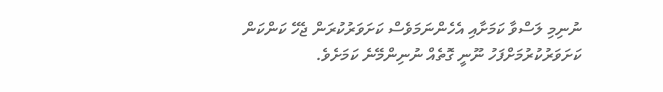ނުނިމި ލަސްވާ ކަމަށާއި އެހެންނަމަވެސް ކަށަވަރުކުރަން ޖެހޭ ކަންކަން ކަށަވަރުކުރުމަށްފަހު ނޫނީ ގޮތެއް ނުނިންމޭނެ ކަމަށެވެ.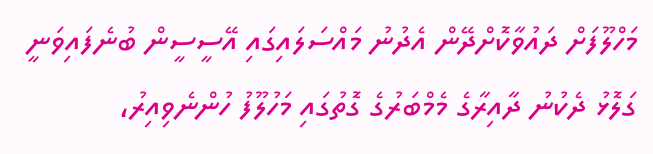މަހްލޫފަށް ދައުވާކޮށްދޭން އެދުނު މައްސަލައިގައި އޭސީސީން ބުނެފައިވަނީ ގަލޮޅު ދެކުނު ދާއިރާގެ މެމްބަރުގެ ގޮތުގައި މަހުލޫފު ހުންނެވިއިރު،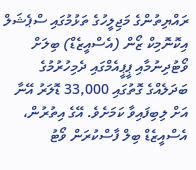ރައްޔިތުންގެ މަޖިލީހުގެ ތަޅުމުގައި ސްޕެޝަލް އިކޮނޮމިކް ޒޯން (އެސްއީޒެޑް) ބިލަށް ވޯޓުދިނުމާއި ޕީޕީއެމްގައި ދެމިހުރުމުގެ ބަދަލެއްގެ ގޮތުގައި 33,000 ޑޮލަރު އޭނާ އަށް ލިބިފައިވާ ކަމަށެވެ. އޭގެ އިތުރުން، އެސްއީޒެޑް ބިލް ފާސްކުރަން ވޯޓު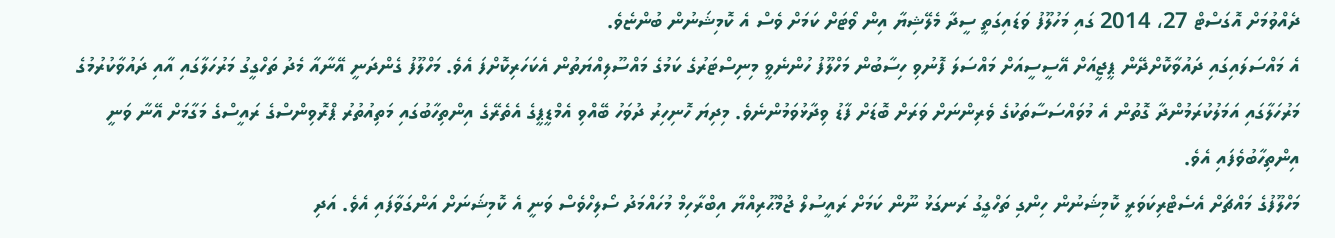ދެއްވުމަށް އޮގަސްޓް 27، 2014 ގައި މަހުލޫފު ވަޑައިގަތީ ސީދާ މެލޭޝިޔާ އިން ވޯޓަށް ކަމަށް ވެސް އެ ކޮމިޝަނުން ބުންޏެވެ.
އެ މައްސަލައިގައި ދައުވާކޮށްދޭން ޕީޖީއަށް އޭސީސީއަށް މައްސަލަ ފޮނުވި ހިސާބުން މަހްލޫފު ހުންނެވީ މިނިސްޓަރުގެ ކަމުގެ މައްސޫލިއްޔަތުން އެކަހަރިކޮށްފަ އެވެ. މަހްލޫފު ގެންދަނީ އޭނާއާ މެދު ތަހްގީގު މަރުހަލާގައި އާއި ދައުވާކުރުމުގެ މަރުހަލާގައި އަމަލުކުރަމުންދާ ގޮތުން އެ މުވައްސަސާތަކުގެ ވެރިންނަށް ވަރަށް ބޮޑަށް ފާޑު ވިދާޅުވަމުންނެވެ. މިދިޔަ ހޮނިހިރު ދުވަހު ބޭއްވި އެމްޑީޕީގެ އެތެރޭގެ އިންތިހާބުގައި މަތިއުތުރު ޕްރޮވިންސްގެ ރައީސްގެ މަގާމަށް އޭނާ ވަނީ އިންތިހާބުވެފައި އެވެ.
މަހްލޫފުގެ މައްޗަށް އެސެޓްރިކަވަރީ ކޮމިޝަނުން ހިންގި ތަހްގީގު ރަނގަޅު ނޫން ކަމަށް ރައީސުލް ޖުމްޙޫރިއްޔާ އިބްރާހިމް މުހައްމަދު ސޯލިހްވެސް ވަނީ އެ ކޮމިޝަނަށް އަންގަވާފައި އެވެ. އަދި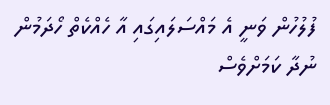ފުލުހުން ވަނީ އެ މައްސަލައިގައި އާ ހެއްކެތް ހޯދަމުން ނުދާ ކަމަށްވެސް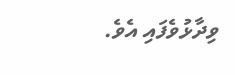ވިދާޅުވެފައި އެވެ.